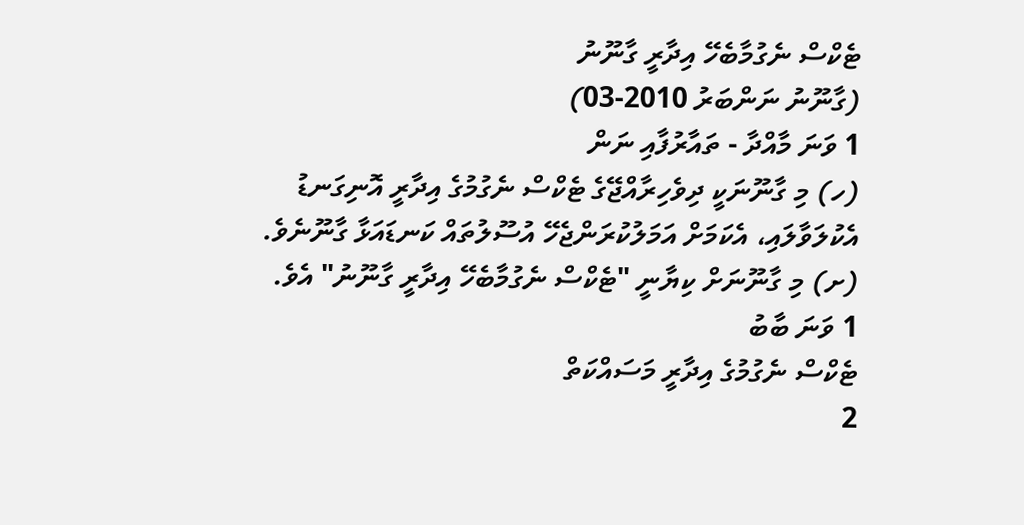ޓެކްސް ނެގުމާބެހޭ އިދާރީ ގާނޫނު
(ގާނޫނު ނަންބަރު 2010-03)
1 ވަނަ މާއްދާ - ތައާރުފާއި ނަން
(ހ) މި ގާނޫނަކީ ދިވެހިރާއްޖޭގެ ޓެކްސް ނެގުމުގެ އިދާރީ އޮނިގަނޑު އެކުލަވާލައި، އެކަމަށް އަމަލުކުރަންޖެހޭ އުސޫލުތައް ކަނޑައަޅާ ގާނޫނެވެ.
(ށ) މި ގާނޫނަށް ކިޔާނީ "ޓެކްސް ނެގުމާބެހޭ އިދާރީ ގާނޫނު" އެވެ.
1 ވަނަ ބާބު
ޓެކްސް ނެގުމުގެ އިދާރީ މަސައްކަތް
2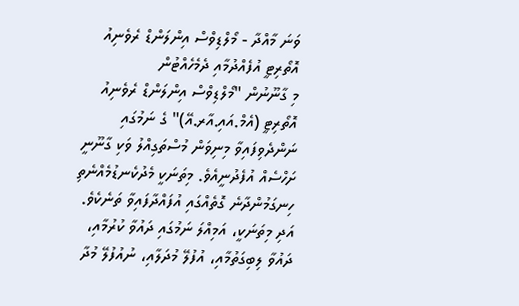ވަނަ މާއްދާ - މޯލްޑިވްސް އިންލަންޑް ރެވެނިއު އޮތޯރިޓީ އުފެއްދުމާއި ދެމެހެއްޓުން
މި ގާނޫނުން "މޯލްޑިވްސް އިންލަންޑް ރެވެނިއު އޮތޯރިޓީ (އެމް.އައި.އާރ.އޭ)" ގެ ނަމުގައި ނަންދެވިފައިވާ މިނިވަން މުސްތަގިއްލު ވަކި ގާނޫނީ ށަހްސެއް އުފެދުނީއެވެ. މިތަނަކީ މެދުކެނޑުމެއްނެތި ހިނގަމުންދާނެ ގޮތެއްގައި އުފައްދާފައިވާ ތަނެކެވެ. އަދި މިތަނަކީ، އަމިއްލަ ނަމުގައި ދައުވާ ކުރުމާއި، ދައުވާ ލިބިގަތުމާއި، އުފުލޭ މުދަލާއި، ނުއުފުލޭ މުދާ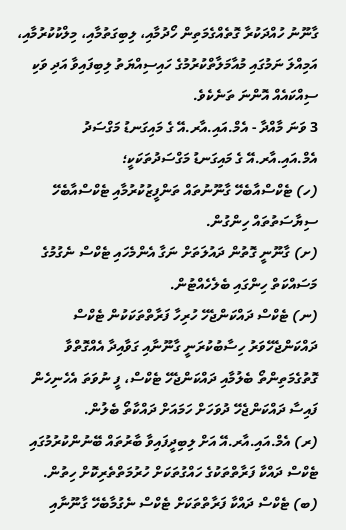ގާނޫނު ހުއްދަކުރާ ގޮތެއްގެމަތިން ހޯދުމާއި، ލިބިގަތުމާއި، މިލްކުކުރުމާއި، އަމިއްލަ ނަމުގައި މުއާމަލާތްކުރުމުގެ ހައިސިއްޔަތު ލިބިފައިވާ އަދި ވަކި ސިއްކައެއް އޮންނަ ތަނެކެވެ.
3 ވަނަ މާއްދާ - އެމް.އައި.އާރ.އޭ ގެ މައިގަނޑު މަގްސަދު
އެމް.އައި.އާރ.އޭ ގެ މައިގަނޑު މަގްސަދުތަކަކީ؛
(ހ) ޓެކްސްއާބެހޭ ގާނޫނުތައް ތަންފީޒުކުރުމާއި ޓެކްސްއާބެހޭ ސިޔާސަތުތައް ހިންގުން.
(ށ) ގާނޫނީ ގޮތުން ދައުލަތަށް ނަގާ އެންމެހައި ޓެކްސް ނެގުމުގެ މަސައްކަތް ހިންގައި ބެލެހެއްޓުން.
(ނ) ޓެކްސް ދައްކަންޖެހޭ ހުރިހާ ފަރާތްތަކަކުން ޓެކްސް ދައްކަންޖެހޭވަރު ހިސާބުކުރަނީ ގާނޫނާއި ގަވާއިދާ އެއްގޮތްވާ ގޮތުގެމަތިންތޯ ބެލުމާއި ދައްކަންޖެހޭ ޓެކްސް، ފީ ނުވަތަ އެހެނިހެން ފައިސާ ދައްކަންޖެހޭ ދުވަހަށް ހަމައަށް ދައްކާތޯ ބެލުން.
(ރ) އެމް.އައި.އާރ.އޭ އަށް ލިބިދީފައިވާ ބާރުތައް ބޭނުންކުރުމުގައި ޓެކްސް ދައްކާ ފަރާތްތަކުގެ ހައްގުތަކަށް ހުރުމަތްތެރިކޮށް ހިތުން.
(ބ) ޓެކްސް ދައްކާ ފަރާތްތަކަށް ޓެކްސް ނެގުމާބެހޭ ގާނޫނާއި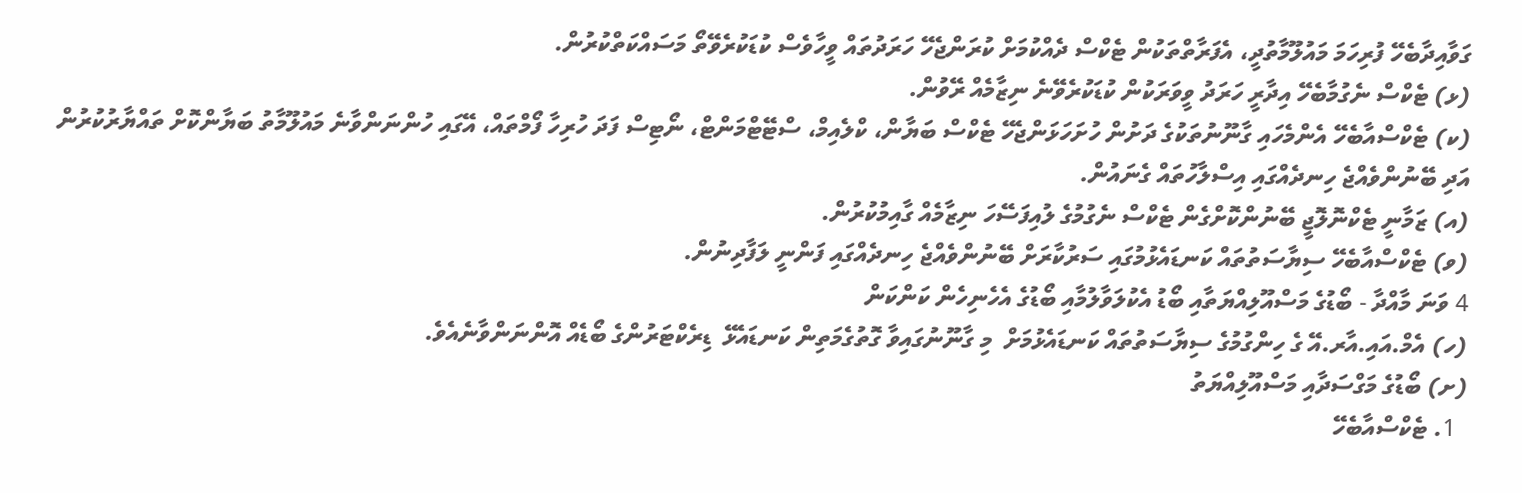ގަވާއިދާބެހޭ ފުރިހަމަ މައުލޫމާތުދީ، އެފަރާތްތަކުން ޓެކްސް ދެއްކުމަށް ކުރަންޖެހޭ ހަރަދުތައް ވީހާވެސް ކުޑަކުރެވޭތޯ މަސައްކަތްކުރުން.
(ޅ) ޓެކްސް ނެގުމާބެހޭ އިދާރީ ހަރަދު ވީވަރަކުން ކުޑަކުރެވޭނެ ނިޒާމެއް ރޭވުން.
(ކ) ޓެކްސްއާބެހޭ އެންމެހައި ގާނޫނުތަކުގެ ދަށުން ހުށަހަޅަންޖެހޭ ޓެކްސް ބަޔާން، ކްލެއިމް، ސްޓޭޓްމަންޓް، ނޯޓިސް ފަދަ ހުރިހާ ފޯމްތައް، އޭގައި ހުންނަންވާނެ މައުލޫމާތު ބަޔާންކޮށް ތައްޔާރުކުރުން އަދި ބޭނުންވެއްޖެ ހިނދެއްގައި އިސްލާހުތައް ގެނައުން.
(އ) ޒަމާނީ ޓެކްނޮލޮޖީ ބޭނުންކޮށްގެން ޓެކްސް ނެގުމުގެ ލުއިފަސޭހަ ނިޒާމެއް ގާއިމުކުރުން.
(ވ) ޓެކްސްއާބެހޭ ސިޔާސަތުތައް ކަނޑައެޅުމުގައި ސަރުކާރަށް ބޭނުންވެއްޖެ ހިނދެއްގައި ފަންނީ ލަފާދިނުން.
4 ވަނަ މާއްދާ - ބޯޑުގެ މަސްއޫލިއްޔަތާއި ބޯޑު އެކުލަވާލުމާއި ބޯޑުގެ އެހެނިހެން ކަންކަން
(ހ) އެމް.އައި.އާރ.އޭ ގެ ހިންގުމުގެ ސިޔާސަތުތައް ކަނޑައެޅުމަށް  މި ގާނޫނުގައިވާ ގޮތުގެމަތިން ކަނޑައެޅޭ  ޑިރެކްޓަރުންގެ ބޯޑެއް އޮންނަންވާނެއެވެ.
(ށ) ބޯޑުގެ މަގްސަދާއި މަސްއޫލިއްޔަތު
  1. ޓެކްސްއާބެހޭ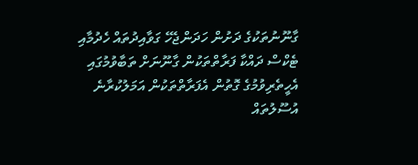ގާނޫނުތަކުގެ ދަށުން ހަދަންޖެހޭ ގަވާއިދުތައް ހެދުމާއި ޓެކްސް ދައްކާ ފަރާތްތަކުން ގާނޫނަށް ތަބާވުމުގައި އެހީތެރިވުމުގެ ގޮތުން އެފަރާތްތަކުން އަމަލުކުރާނެ އުސޫލުތައް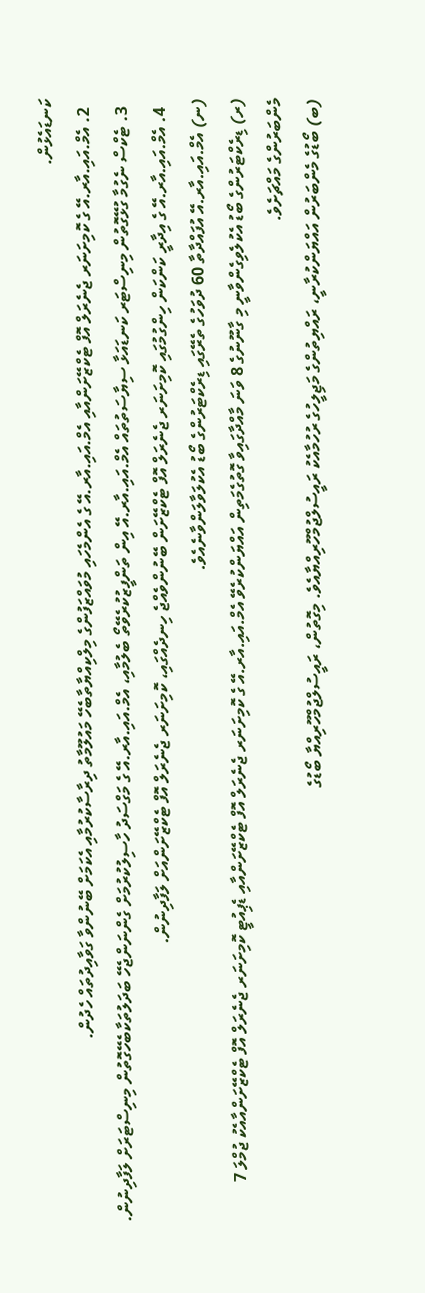ކަނޑައެޅުން.
  2. އެމް.އައި.އާރ.އޭ ގެ ކޮމިށަނަރ ޖެނެރަލް އޮފް ޓެކްޒޭށަންއާއި އެމް.އައި.އާރ.އޭ ގެ އެންމެހައި މުވައްޒަފުންގެ މިލްކިއްޔާތާބެހޭ މައުލޫމާތު ދިރާސާކުރުމާއި އެކަމަށް ބޭނުންވާ ގަވާއިދުތައް ހެދުން.
  3. ޓެކްސް ނެގުމާ ގުޅޭގޮތުން މިނިސްޓަރ ކަނޑައަޅާ ސިޔާސަތުތައް އެމް.އައި.އާރ.އޭ އިން ތަންފީޒުކުރެވޭތޯ ބެލުމާއި، އެމް.އައި.އާރ.އޭ ގެ މަގްސަދު ހާސިލުކުރުމަށް ގެންނަންޖެހޭ ބަދަލުތަކާބެހޭގޮތުން މިނިސްޓަރަށް ލަފާދިނުން.
  4. އެމް.އައި.އާރ.އޭ ގެ އިދާރީ ކަންކަން ހިންގުމުގައި ކޮމިށަނަރ ޖެނެރަލް އޮފް ޓެކްޒޭށަން ބޭނުންވެއްޖެ ހިނދެއްގައި، ކޮމިށަނަރ ޖެނެރަލް އޮފް ޓެކްޒޭށަންއަށް ލަފާދިނުން.
(ނ) އެމް.އައި.އާރ.އޭ އުފައްދާތާ 60 ދުވަހުގެ ތެރޭގައި ޑިރެކްޓަރުންގެ ބޯޑު އެކުލަވާލަންވާނެއެވެ.
(ރ) ޑިރެކްޓަރުންގެ ބޯޑު އެކުލެވިގެންވާނީ މި ގާނޫނުގެ 8 ވަނަ މާއްދާގައިވާ ގޮތުގެމަތިން އައްޔަންކުރެވޭ އެމް.އައި.އާރ.އޭ ގެ ކޮމިށަނަރ ޖެނެރަލް އޮފް ޓެކްޒޭށަންއާއި ޑެޕިއުޓީ ކޮމިށަނަރ ޖެނެރަލް އޮފް ޓެކްޒޭށަންއާއެކު ޖުމްލަ 7 މެންބަރުންގެ މައްޗަށެވެ.
(ބ) ބޯޑުގެ މެންބަރުން އައްޔަންކުރާނީ، ރައްޔިތުންގެ މަޖިލީހުގެ ރުހުމާއެކު ރައީސުލްޖުމްހޫރިއްޔާއެވެ. މިގޮތުން، ރައީސުލްޖުމްހޫރިއްޔާ ބޯޑުގެ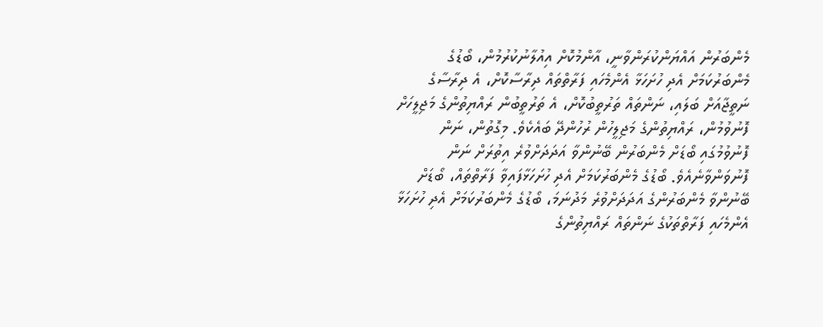މެންބަރުން އައްޔަންކުރަންވާނީ، އާންމުކޮށް އިއުލާނުކުރުމުން، ބޯޑުގެ މެންބަރުކަމަށް އެދި ހުށަހަޅާ އެންމެހައި ފަރާތްތައް ދިރާސާކޮށް، އެ ދިރާސާގެ ނަތީޖާއަށް ބަލައި، ނަންތައް ތަރުތީބުކޮށް، އެ ތަރުތީބުން ރައްޔިތުންގެ މަޖިލީހަށް ފޮނުވުމުން، ރައްޔިތުންގެ މަޖިލީހުން ރުހުންދޭ ބައެކެވެ. މިގޮތުން، ނަން ފޮނުވުމުގައި ބޯޑަށް މެންބަރުން ބޭނުންވާ އަދަދަށްވުރެ އިތުރަށް ނަން ފޮނުވަންވާނެއެވެ. ބޯޑުގެ މެންބަރުކަމަށް އެދި ހުށަހަޅާފައިވާ ފަރާތްތައް، ބޯޑަށް ބޭނުންވާ މެންބަރުންގެ އަދަދަށްވުރެ މަދުނަމަ، ބޯޑުގެ މެންބަރުކަމަށް އެދި ހުށަހަޅާ އެންމެހައި ފަރާތްތަކުގެ ނަންތައް ރައްޔިތުންގެ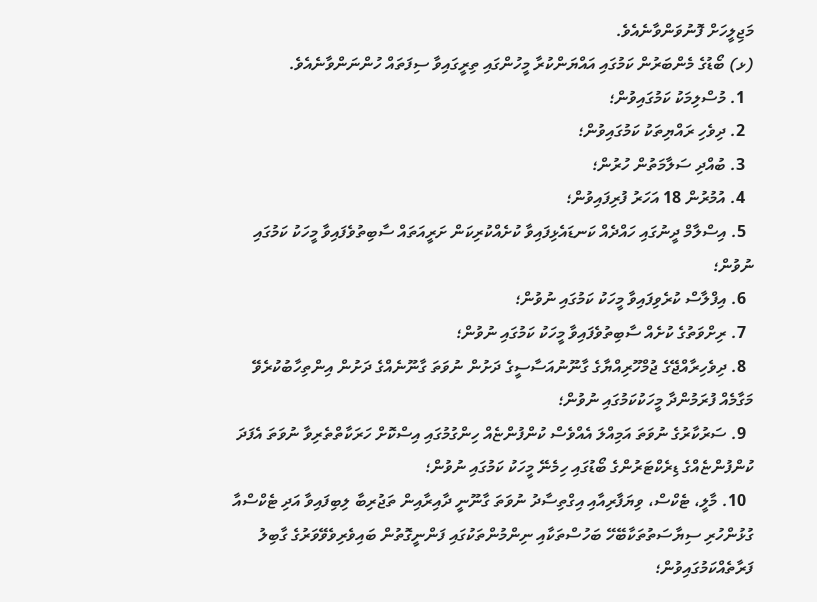މަޖިލީހަށް ފޮނުވަންވާނެއެވެ.
(ޅ) ބޯޑުގެ މެންބަރުން ކަމުގައި އައްޔަންކުރާ މީހުންގައި ތިރީގައިވާ ސިފަތައް ހުންނަންވާނެއެވެ.
  1. މުސްލިމަކު ކަމުގައިވުން؛
  2. ދިވެހި ރައްޔިތަކު ކަމުގައިވުން؛
  3. ބުއްދި ސަލާމަތުން ހުރުން؛
  4. އުމުރުން 18 އަހަރު ފުރިފައިވުން؛
  5. އިސްލާމް ދީނުގައި ހައްދެއް ކަނޑައެޅިފައިވާ ކުށެއްކުރިކަން ށަރީއަތައް ސާބިތުވެފައިވާ މީހަކު ކަމުގައި ނުވުން؛
  6. އިފްލާސް ކުރެވިފައިވާ މީހަކު ކަމުގައި ނުވުން؛
  7. ރިށްވަތުގެ ކުށެއް ސާބިތުވެފައިވާ މީހަކު ކަމުގައި ނުވުން؛
  8. ދިވެހިރާއްޖޭގެ ޖުމްހޫރިއްޔާގެ ގާނޫނުއަސާސީގެ ދަށުން ނުވަތަ ގާނޫނެއްގެ ދަށުން އިންތިހާބުކުރެވޭ މަގާމެއް ފުރަމުންދާ މީހަކުކަމުގައި ނުވުން؛
  9. ސަރުކާރުގެ ނުވަތަ އަމިއްލަ އެއްވެސް ކުންފުންޏެއް ހިންގުމުގައި އިސްކޮށް ހަރަކާތްތެރިވާ ނުވަތަ އެފަދަ ކުންފުންޏެއްގެ ޑިރެކްޓަރުންގެ ބޯޑުގައި ހިމެނޭ މީހަކު ކަމުގައި ނުވުން؛
  10. މާލީ، ޓެކްސް، ވިޔަފާރިއާއި އިގްތިސާދު ނުވަތަ ގާނޫނީ ދާއިރާއިން ތަޖުރިބާ ލިބިފައިވާ އަދި ޓެކްސްއާ ގުޅުންހުރި ސިޔާސަތުތަކާބޭހޭ ބަހުސްތަކާއި ނިންމުންތަކުގައި ފަންނީގޮތުން ބައިވެރިވެވޭވަރުގެ ގާބިލު ފަރާތެއްކަމުގައިވުން؛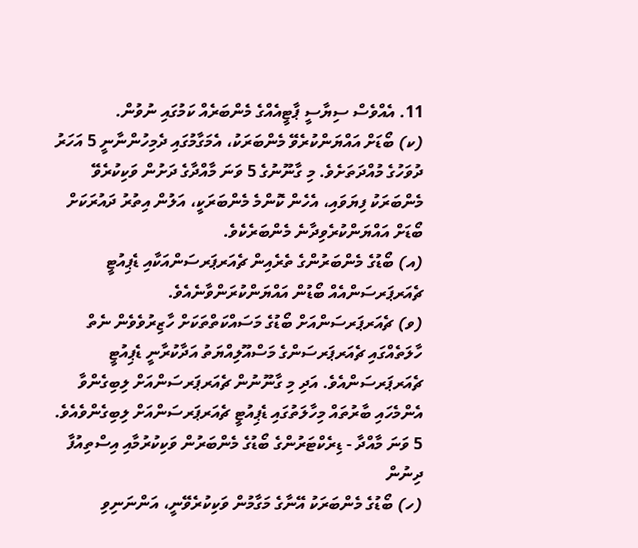11. އެއްވެސް ސިޔާސީ ޕާޓީއެއްގެ މެންބަރެއް ކަމުގައި ނުވުން.
(ކ) ބޯޑަށް އައްޔަންކުރެވޭ މެންބަރަކު، އެމަގާމުގައި ދެމިހުންނާނީ 5 އަހަރު ދުވަހުގެ މުއްދަތަށެވެ. މި ގާނޫނުގެ 5 ވަނަ މާއްދާގެ ދަށުން ވަކިކުރެވޭ މެންބަރަކު ފިޔަވައި، އެހެން ކޮންމެ މެންބަރަކީ، އަލުން އިތުރު ދައުރަކަށް ބޯޑަށް އައްޔަންކުރެވިދާނެ މެންބަރެކެވެ.
(އ) ބޯޑުގެ މެންބަރުންގެ ތެރެއިން ޗެއަރޕަރސަންއަކާއި ޑެޕިއުޓީ ޗެއަރޕަރސަންއެއް ބޯޑުން އައްޔަންކުރަންވާނެއެވެ.
(ވ) ޗެއަރޕަރސަންއަށް ބޯޑުގެ މަސައްކަތްތަކަށް ހާޒިރުވެވެން ނެތް ހާލަތެއްގައި ޗެއަރޕަރސަންގެ މަސްއޫލިއްޔަތު އަދާކުރާނީ ޑެޕިއުޓީ ޗެއަރޕަރސަންއެވެ. އަދި މި ގާނޫނުން ޗެއަރޕަރސަންއަށް ލިބިގެންވާ އެންމެހައި ބާރުތައް މިހާލަތުގައި ޑެޕިއުޓީ ޗެއަރޕަރސަންއަށް ލިބިގެންވެއެވެ.
5 ވަނަ މާއްދާ - ޑިރެކްޓަރުންގެ ބޯޑުގެ މެންބަރުން ވަކިކުރުމާއި އިސްތިއުފާ ދިނުން
(ހ) ބޯޑުގެ މެންބަރަކު އޭނާގެ މަގާމުން ވަކިކުރެވޭނީ، އަންނަނިވި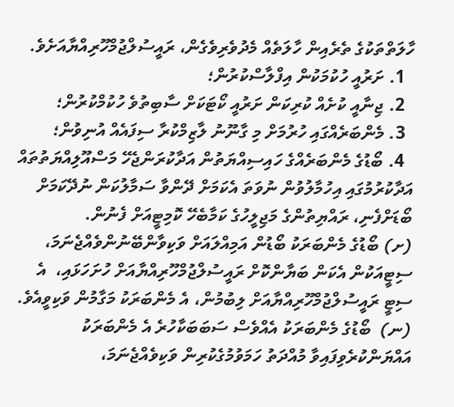ހާލަތްތަކުގެ ތެރެއިން ހާލަތެއް މެދުވެރިވެގެން، ރައީސުލްޖުމްހޫރިއްޔާއަށެވެ.
  1. ށަރުއީ ހުކުމަކުން އިފްލާސްކުރުން؛
  2. ޖިނާއީ ކުށެއް ކުރިކަން ށަރުއީ ކޯޓަކަށް ސާބިތުވެ ހުކުމްކުރުން؛
  3. މެންބަރެއްގައި ހުރުމަށް މި ގާނޫނު ލާޒިމްކުރާ ސިފައެއް އުނިވުން؛
  4. ބޯޑުގެ މެންބަރެއްގެ ހައިސިއްޔަތުން އަދާކުރަންޖެހޭ މަސްއޫލިއްޔަތުތައް އަދާކުރުމުގައި އިހުމާލުވުން ނުވަތަ އެކަމަށް ދޭންވާ ސަމާލުކަން ނުދޭކަމަށް ބޯޑަށްފެނި، ރައްޔިތުންގެ މަޖިލީހުގެ ކަމާބެހޭ ކޮމިޓީއަށް ފެނުން.
(ށ) ބޯޑުގެ މެންބަރަކު ބޯޑުން އަމިއްލައަށް ވަކިވާންބޭނުންވެއްޖެނަމަ، ސިޓީއަކުން އެކަން ބަޔާންކޮށް ރައީސުލްޖުމްހޫރިއްޔާއަށް ހުށަހަޅައި،  އެ ސިޓީ ރައީސުލްޖުމްހޫރިއްޔާއަށް ލިބުމުން، އެ މެންބަރަކު މަގާމުން ވަކިވީއެވެ.
(ނ)  ބޯޑުގެ މެންބަރަކު އެއްވެސް ސަބަބަކާހުރެ އެ މެންބަރަކު އައްޔަންކުރެވިފައިވާ މުއްދަތު ހަމަވުމުގެކުރިން ވަކިވެއްޖެނަމަ،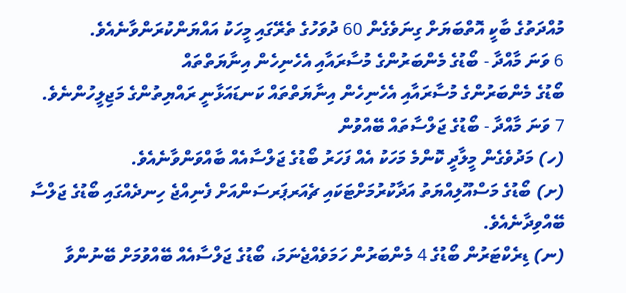މުއްދަތުގެ ބާކީ އޮތްބަޔަށް ގިނަވެގެން 60 ދުވަހުގެ ތެރޭގައި މީހަކު އައްޔަންކުރަންވާނެއެވެ.
6 ވަނަ މާއްދާ - ބޯޑުގެ މެންބަރުންގެ މުސާރައާއި އެހެނިހެން އިނާޔަތްތައް
ބޯޑުގެ މެންބަރުންގެ މުސާރައާއި އެހެނިހެން އިނާޔަތްތައް ކަނޑައަޅާނީ ރައްޔިތުންގެ މަޖިލީހުންނެވެ.
7 ވަނަ މާއްދާ - ބޯޑުގެ ޖަލްސާތައް ބޭއްވުން
(ހ) މަދުވެގެން މީލާދީ ކޮންމެ މަހަކު އެއް ފަހަރު ބޯޑުގެ ޖަލްސާއެއް ބާއްވަންވާނެއެވެ.
(ށ) ބޯޑުގެ މަސްއޫލިއްޔަތު އަދާކުރުމަށްޓަކައި ޗެއަރޕަރސަންއަށް ފެނިއްޖެ ހިނދެއްގައި ބޯޑުގެ ޖަލްސާ ބޭއްވިދާނެއެވެ.
(ނ) ޑިރެކްޓަރުން ބޯޑުގެ 4 މެންބަރުން ހަމަވެއްޖެނަމަ، ބޯޑުގެ ޖަލްސާއެއް ބޭއްވުމަށް ބޭނުންވާ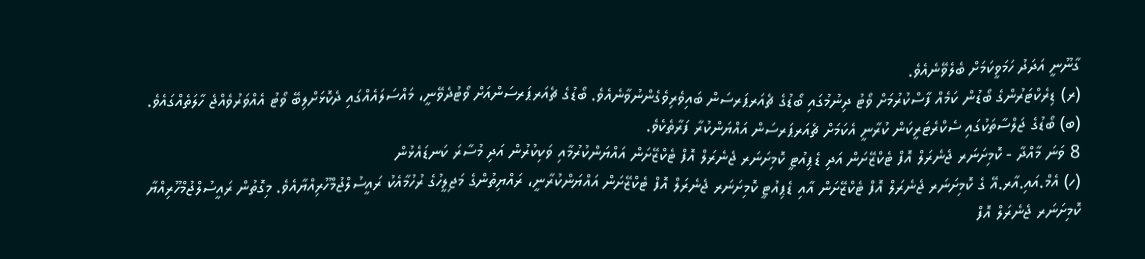ގާނޫނީ އަދަދު ހަމަވީކަމަށް ބެލެވޭނެއެވެ.
(ރ) ޑިރެކްޓަރުންގެ ބޯޑުން ކަމެއް ފާސްކުރުމަށް ވޯޓު ދިނުމުގައި ބޯޑުގެ ޗެއަރޕަރސަން ބައިވެރިވެގެންނުވާނެއެވެ. ބޯޑުގެ ޗެއަރޕަރސަންއަށް ވޯޓުދެވޭނީ، މައްސަލައެއްގައި ދެކޮޅަށްލިބޭ ވޯޓު އެއްވަރުވެއްޖެ ހާލަތެއްގައެވެ.
(ބ) ބޯޑުގެ ޖަލްސާތަކުގައި ސެކްރެޓަރީކަން ކުރާނީ އެކަމަށް ޗެއަރޕަރސަން އައްޔަންކުރާ ފަރާތެކެވެ.
8 ވަނަ މާއްދާ - ކޮމިށަނަރ ޖެނެރަލް އޮފް ޓެކްޒޭށަން އަދި ޑެޕިއުޓީ ކޮމިށަނަރ ޖެނެރަލް އޮފް ޓެކްޒޭށަން އައްޔަންކުރުމާއި ވަކިކުރުން އަދި މުސާރަ ކަނޑައެޅުން
(ހ) އެމް.އައި.އާރ.އޭ ގެ ކޮމިށަނަރ ޖެނެރަލް އޮފް ޓެކްޒޭށަން އާއި ޑެޕިއުޓީ ކޮމިށަނަރ ޖެނެރަލް އޮފް ޓެކްޒޭށަން އައްޔަންކުރާނީ، ރައްޔިތުންގެ މަޖިލީހުގެ ރުހުމާއެކު ރައީސުލްޖުމްހޫރިއްޔާއެވެ. މިގޮތުން ރައީސުލްޖުމްހޫރިއްޔާ ކޮމިށަނަރ ޖެނެރަލް އޮފް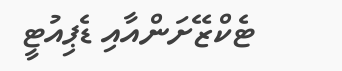ޓެކްޒޭށަންއާއި ޑެޕިއުޓީ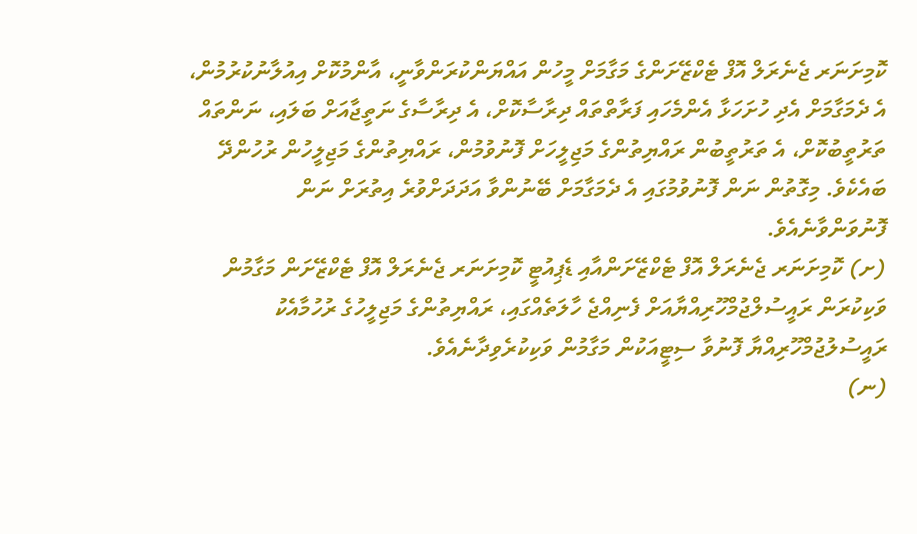ކޮމިށަނަރ ޖެނެރަލް އޮފް ޓެކްޒޭށަންގެ މަގާމަށް މީހުން އައްޔަންކުރަންވާނީ، އާންމުކޮށް އިއުލާނުކުރުމުން، އެ ދެމަގާމަށް އެދި ހުށަހަޅާ އެންމެހައި ފަރާތްތައް ދިރާސާކޮށް، އެ ދިރާސާގެ ނަތީޖާއަށް ބަލައި، ނަންތައް ތަރުތީބުކޮށް، އެ ތަރުތީބުން ރައްޔިތުންގެ މަޖިލީހަށް ފޮނުވުމުން، ރައްޔިތުންގެ މަޖިލީހުން ރުހުންދޭ ބައެކެވެ. މިގޮތުން ނަން ފޮނުވުމުގައި އެ ދެމަގާމަށް ބޭނުންވާ އަދަދަށްވުރެ އިތުރަށް ނަން ފޮނުވަންވާނެއެވެ.
(ށ) ކޮމިށަނަރ ޖެނެރަލް އޮފް ޓެކްޒޭށަންއާއި ޑެޕިއުޓީ ކޮމިށަނަރ ޖެނެރަލް އޮފް ޓެކްޒޭށަން މަގާމުން ވަކިކުރަން ރައީސުލްޖުމްހޫރިއްޔާއަށް ފެނިއްޖެ ހާލަތެއްގައި، ރައްޔިތުންގެ މަޖިލީހުގެ ރުހުމާއެކު ރައީސުލުޖުމްހޫރިއްޔާ ފޮނުވާ ސިޓީއަކުން މަގާމުން ވަކިކުރެވިދާނެއެވެ.
(ނ)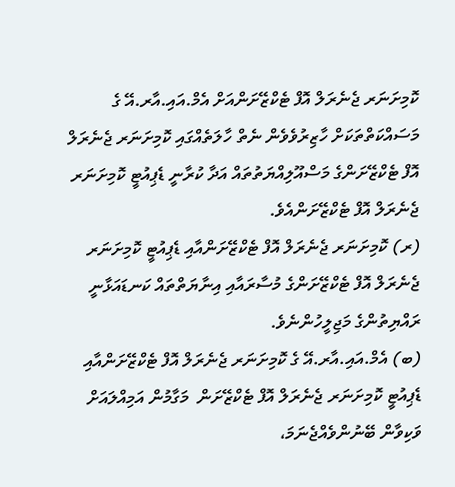ކޮމިށަނަރ ޖެނެރަލް އޮފް ޓެކްޒޭށަންއަށް އެމް.އައި.އާރ.އޭ ގެ މަސައްކަތްތަކަށް ހާޒިރުވެވެން ނެތް ހާލަތެއްގައި ކޮމިށަނަރ ޖެނެރަލް އޮފް ޓެކްޒޭށަންގެ މަސްއޫލިއްޔަތުތައް އަދާ ކުރާނީ ޑެޕިއުޓީ ކޮމިށަނަރ ޖެނެރަލް އޮފް ޓެކްޒޭށަންއެވެ.
(ރ) ކޮމިށަނަރ ޖެނެރަލް އޮފް ޓެކްޒޭށަންއާއި ޑެޕިއުޓީ ކޮމިށަނަރ ޖެނެރަލް އޮފް ޓެކްޒޭށަންގެ މުސާރައާއި އިނާޔަތްތައް ކަނޑައަޅާނީ ރައްޔިތުންގެ މަޖިލީހުންނެވެ.
(ބ) އެމް.އައި.އާރ.އޭ ގެ ކޮމިށަނަރ ޖެނެރަލް އޮފް ޓެކްޒޭށަންއާއި ޑެޕިއުޓީ ކޮމިށަނަރ ޖެނެރަލް އޮފް ޓެކްޒޭށަން  މަގާމުން އަމިއްލައަށް ވަކިވާން ބޭނުންވެއްޖެނަމަ،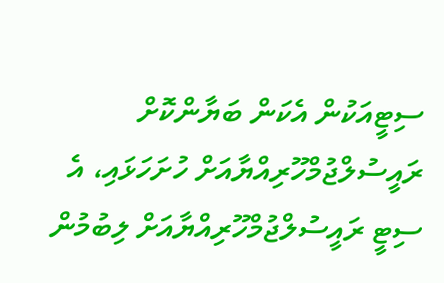ސިޓީއަކުން އެކަން ބަޔާންކޮށް ރައީސުލްޖުމްހޫރިއްޔާއަށް ހުށަހަޅައި، އެ ސިޓީ ރައީސުލްޖުމްހޫރިއްޔާއަށް ލިބުމުން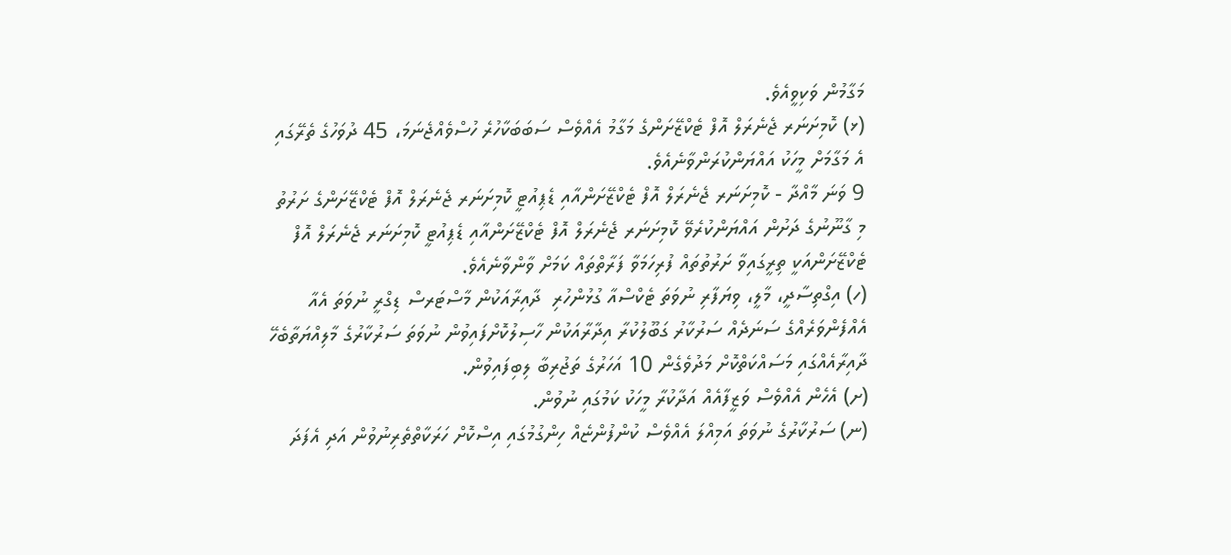މަގާމުން ވަކިވީއެވެ.
(ޅ) ކޮމިށަނަރ ޖެނެރަލް އޮފް ޓެކްޒޭށަންގެ މަގާމު އެއްވެސް ސަބަބަކާހުރެ ހުސްވެއްޖެނަމަ، 45 ދުވަހުގެ ތެރޭގައި އެ މަގާމަށް މީހަކު އައްޔަންކުރަންވާނެއެވެ.
9 ވަނަ މާއްދާ - ކޮމިށަނަރ ޖެނެރަލް އޮފް ޓެކްޒޭށަންއާއި ޑެޕިއުޓީ ކޮމިށަނަރ ޖެނެރަލް އޮފް ޓެކްޒޭށަންގެ ށަރުތު
މި ގާނޫނުގެ ދަށުން އައްޔަންކުރެވޭ ކޮމިށަނަރ ޖެނެރަލް އޮފް ޓެކްޒޭށަންއާއި ޑެޕިއުޓީ ކޮމިށަނަރ ޖެނެރަލް އޮފް ޓެކްޒޭށަންއަކީ ތިރީގައިވާ ށަރުތުތައް ފުރިހަމަވާ ފަރާތްތައް ކަމަށް ވާންވާނެއެވެ.
(ހ) އިގްތިސާދީ، މާލީ، ވިޔަފާރި ނުވަތަ ޓެކްސްއާ ގުޅުންހުރި  ދާއިރާއަކުން މާސްޓަރސް ޑިގްރީ ނުވަތަ އެއާ އެއްފެންވަރެއްގެ ސަނަދެއް ސަރުކާރު ގަބޫލުކުރާ އިދާރާއަކުން ހާސިލުކޮށްފައިވުން ނުވަތަ ސަރުކާރުގެ މާލިއްޔަތާބެހޭ ދާއިރާއެއްގައި މަސައްކަތްކޮށް މަދުވެގެން 10 އަހަރުގެ ތަޖުރިބާ ލިބިފައިވުން.
(ށ) އެހެން އެއްވެސް ވަޒީފާއެއް އަދާކުރާ މީހަކު ކަމުގައި ނުވުން.
(ނ) ސަރުކާރުގެ ނުވަތަ އަމިއްލަ އެއްވެސް ކުންފުންޏެއް ހިންގުމުގައި އިސްކޮށް ހަރަކާތްތެރިނުވުން އަދި އެފަދަ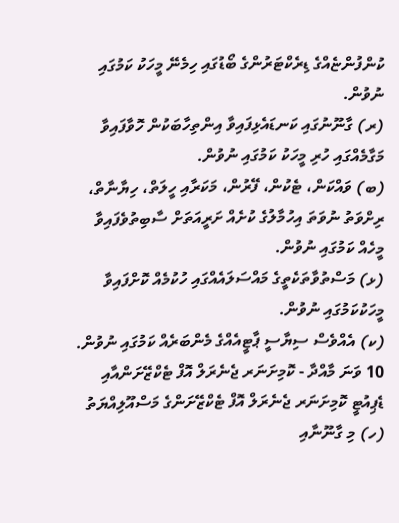ކުންފުންޏެއްގެ ޑިރެކްޓަރުންގެ ބޯޑުގައި ހިމެނޭ މީހަކު ކަމުގައި ނުވުން.
(ރ) ގާނޫނުގައި ކަނޑައެޅިފައިވާ އިންތިހާބަކުން ހޮވާފައިވާ މަގާމެއްގައި ހުރި މީހަކު ކަމުގައި ނުވުން.
(ބ) ވައްކަން، ޓެކުން، ފޭރުން، މަކަރާއި ހީލަތް، ހިޔާނާތް، ރިށްވަތު ނުވަތަ އިހުމާލުގެ ކުށެއް ށަރީއަތަށް ސާބިތުވެފައިވާ މީހެއް ކަމުގައި ނުވުން.
(ޅ) މަސްތުވާތަކެތީގެ މައްސަލައެއްގައި ހުކުމެއް ކޮށްފައިވާ މީހަކުކަމުގައި ނުވުން.
(ކ) އެއްވެސް ސިޔާސީ ޕާޓީއެއްގެ މެންބަރެއް ކަމުގައި ނުވުން.
10 ވަނަ މާއްދާ - ކޮމިށަނަރ ޖެނެރަލް އޮފް ޓެކްޒޭށަންއާއި ޑެޕިއުޓީ ކޮމިށަނަރ ޖެނެރަލް އޮފް ޓެކްޒޭށަންގެ މަސްއޫލިއްޔަތު
(ހ) މި ގާނޫނާއި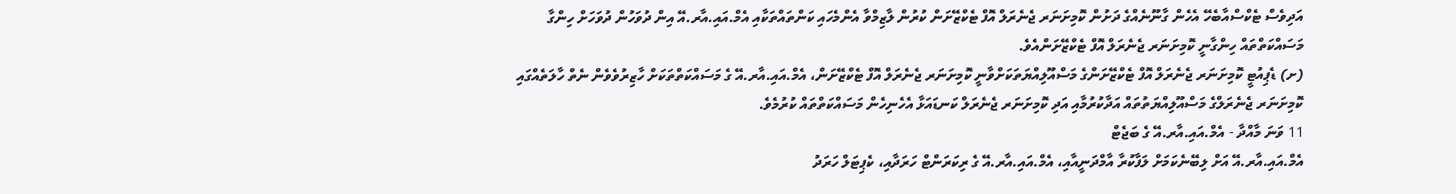އަދިވެސް ޓެކްސްއާބެހޭ އެހެން ގާނޫނެއްގެ ދަށުން ކޮމިށަނަރ ޖެނެރަލް އޮފް ޓެކްޒޭށަން ކުރުން ލާޒިމްވާ އެންމެހައި ކަންތައްތަކާއި އެމް.އައި.އާރ.އޭ އިން ދުވަހުން ދުވަހަށް ހިންގާ މަސައްކަތްތައް ހިންގާނީ ކޮމިށަނަރ ޖެނެރަލް އޮފް ޓެކްޒޭށަންއެވެ.
(ށ) ޑެޕިއުޓީ ކޮމިށަނަރ ޖެނެރަލް އޮފް ޓެކްޒޭށަންގެ މަސްއޫލިއްޔަތަކަށްވާނީ ކޮމިށަނަރ ޖެނެރަލް އޮފް ޓެކްޒޭށަން، އެމް.އައި.އާރ.އޭ ގެ މަސައްކަތްތަކަށް ހާޒިރުވެވެން ނެތް ހާލަތެއްގައި ކޮމިށަނަރ ޖެނެރަލްގެ މަސްއޫލިއްޔަތުތައް އަދާކުރުމާއި އަދި ކޮމިށަނަރ ޖެނެރަލް ކަނޑައަޅާ އެހެނިހެން މަސައްކަތްތައް ކުރުމެވެ.
11 ވަނަ މާއްދާ - އެމް.އައި.އާރ.އޭ ގެ ބަޖެޓް
އެމް.އައި.އާރ.އޭ އަށް ލިބޭނެކަމަށް ލަފާކުރާ އާމްދަނީއާއި، އެމް.އައި.އާރ.އޭ ގެ ރިކަރަންޓް ހަރަދާއި، ކެޕިޓަލް ހަރަދު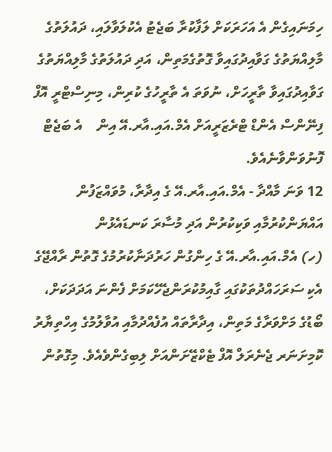ހިމަނައިގެން އެ އަހަރަކަށް ލަފާކުރާ ބަޖެޓު އެކުލަވާލައި، ދައުލަތުގެ މާލިއްޔަތުގެ ގަވާއިދުގައިވާ ގޮތުގެމަތިން، އަދި ދައުލަތުގެ މާލިއްޔަތުގެ ގަވާއިދުގައިވާ ތާރީހަށް، ނުވަތަ އެ ތާރީހުގެ ކުރިން، މިނިސްޓްރީ އޮފް ފިނޭންސް އެންޑް ޓްރެޒަރީއަށް އެމް.އައި.އާރ.އޭ އިން    އެ ބަޖެޓް ފޮނުވަންވާނެއެވެ.
12 ވަނަ މާއްދާ - އެމް.އައި.އާރ.އޭ ގެ އިދާރާ، މުވައްޒަފުން އައްޔަންކުރުމާއި ވަކިކުރުން އަދި މުސާރަ ކަނޑައެޅުން
(ހ) އެމް.އައި.އާރ.އޭ ގެ ހިންގުން ހަރުދަނާކުރުމުގެ ގޮތުން ރާއްޖޭގެ އެކި ސަރަހައްދުތަކުގައި ގާއިމުކުރަންޖެހޭކަމަށް ފެންނަ އަދަދަކަށް، ބޯޑުގެ މަށްވަރާގެ މަތިން، އިދާރާތައް އުފެއްދުމާއި އުވާލުމުގެ އިހްތިޔާރު ކޮމިށަނަރ ޖެނެރަލް އޮފް ޓެކްޒޭށަންއަށް ލިބިގެންވެއެވެ. މިގޮތުން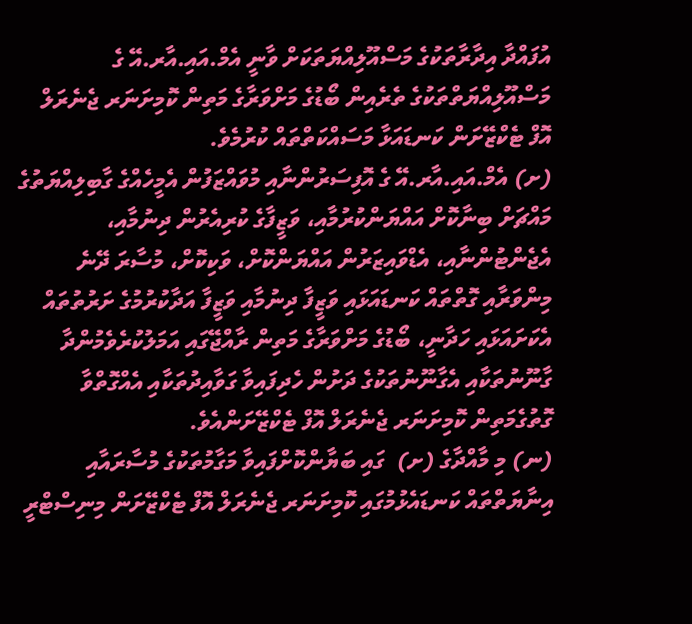އުފައްދާ އިދާރާތަކުގެ މަސްއޫލިއްޔަތަކަށް ވާނީ އެމް.އައި.އާރ.އޭ ގެ މަސްއޫލިއްޔަތްތަކުގެ ތެރެއިން ބޯޑުގެ މަށްވަރާގެ މަތިން ކޮމިށަނަރ ޖެނެރަލް އޮފް ޓެކްޒޭށަން ކަނޑައަޅާ މަސައްކަތްތައް ކުރުމެވެ.
(ށ) އެމް.އައި.އާރ.އޭ ގެ އޮފިސަރުންނާއި މުވައްޒަފުން އެމީހެއްގެ ގާބިލިއްޔަތުގެ މައްޗަށް ބިނާކޮށް އައްޔަންކުރުމާއި، ވަޒީފާގެ ކުރިއެރުން ދިނުމާއި، އެޖެންޓުންނާއި، އެޑްވައިޒަރުން އައްޔަންކޮށް، ވަކިކޮށް، މުސާރަ ދޭނެ މިންވަރާއި ގޮތްތައް ކަނޑައަޅައި ވަޒީފާ ދިނުމާއި ވަޒީފާ އަދާކުރުމުގެ ށަރުތުތައް އެކަށައަޅައި ހަދާނީ، ބޯޑުގެ މަށްވަރާގެ މަތިން ރާއްޖޭގައި އަމަލުކުރެވެމުންދާ ގާނޫނުތަކާއި އެގާނޫނުތަކުގެ ދަށުން ހެދިފައިވާ ގަވާއިދުތަކާއި އެއްގޮތްވާ ގޮތުގެމަތިން ކޮމިށަނަރ ޖެނެރަލް އޮފް ޓެކްޒޭށަންއެވެ.
(ނ) މި މާއްދާގެ (ށ)  ގައި ބަޔާންކޮށްފައިވާ މަގާމުތަކުގެ މުސާރައާއި އިނާޔަތްތައް ކަނޑައެޅުމުގައި ކޮމިށަނަރ ޖެނެރަލް އޮފް ޓެކްޒޭށަން މިނިސްޓްރީ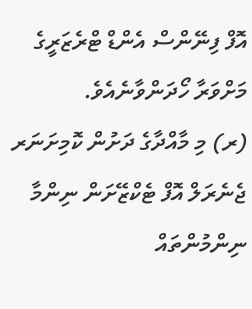އޮފް ފިނޭންސް އެންޑް ޓްރެޒަރީގެ މަށްވަރާ ހޯދަންވާނެއެވެ.
(ރ) މި މާއްދާގެ ދަށުން ކޮމިށަނަރ ޖެނެރަލް އޮފް ޓެކްޒޭށަން ނިންމާ ނިންމުންތައް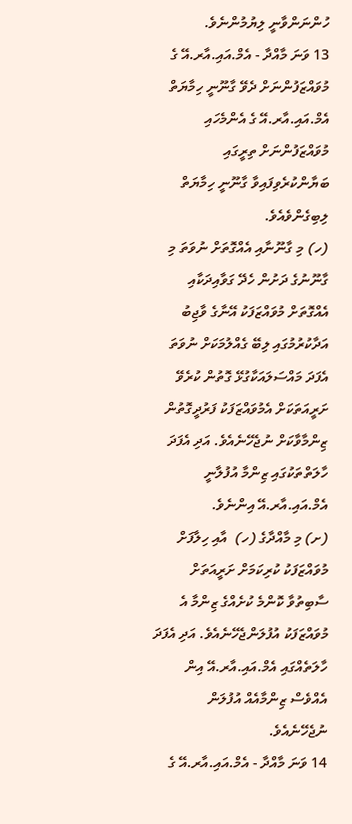ހުންނަންވާނީ ލިޔުމުންނެވެ.
13 ވަނަ މާއްދާ - އެމް.އައި.އާރ.އޭ ގެ މުވައްޒަފުންނަށް ދެވޭ ގާނޫނީ ހިމާޔަތް
އެމް.އައި.އާރ.އޭ ގެ އެންމެހައި މުވައްޒަފުންނަށް ތިރީގައި ބަޔާންކުރެވިފައިވާ ގާނޫނީ ހިމާޔަތް ލިބިގެންވެއެވެ.
(ހ) މި ގާނޫނާއި އެއްގޮތަށް ނުވަތަ މި ގާނޫނުގެ ދަށުން ހެދޭ ގަވާއިދަކާއި އެއްގޮތަށް މުވައްޒަފަކު އޭނާގެ ވާޖިބު އަދާކުރުމުގައި ލިބޭ ގެއްލުމަކަށް ނުވަތަ އެފަދަ މައްސަލައަކާގުޅޭ ގޮތުން ކުރެވޭ ށަރީއަތަކަށް އެމުވައްޒަފަކު ފަރުދީގޮތުން ޒިންމާވާކަށް ނުޖެހޭނެއެވެ. އަދި އެފަދަ ހާލަތްތަކުގައި ޒިންމާ އުފުލާނީ އެމް.އައި.އާރ.އޭ އިންނެވެ.
(ށ) މި މާއްދާގެ (ހ)  އާއި ހިލާފަށް މުވައްޒަފަކު ކުރިކަމަށް ށަރީއަތަށް ސާބިތުވާ ކޮންމެ ކުށެއްގެ ޒިންމާ އެ މުވައްޒަފަކު އުފުލަންޖެހޭނެއެވެ. އަދި އެފަދަ ހާލަތެއްގައި އެމް.އައި.އާރ.އޭ އިން އެއްވެސް ޒިންމާއެއް އުފުލަން ނުޖެހޭނެއެވެ.
14 ވަނަ މާއްދާ - އެމް.އައި.އާރ.އޭ ގެ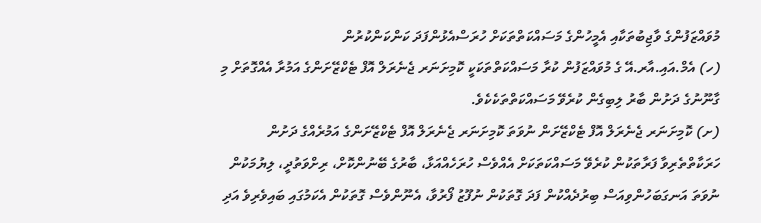މުވައްޒަފުންގެ ވާޖިބުތަކާއި އެމީހުންގެ މަސައްކަތްތަކަށް ހުރަސްއެޅުންފަދަ ކަންކަންކުރުން
(ހ) އެމް.އައި.އާރ.އޭ ގެ މުވައްޒަފުން ކުރާ މަސައްކަތްތަކަކީ ކޮމިށަނަރ ޖެނެރަލް އޮފް ޓެކްޒޭށަންގެ އަމުރާ އެއްގޮތަށް މި ގާނޫނުގެ ދަށުން ބާރު ލިބިގެން ކުރެވޭ މަސައްކަތްތަކެކެވެ.
(ށ) ކޮމިށަނަރ ޖެނެރަލް އޮފް ޓެކްޒޭށަން ނުވަތަ ކޮމިށަނަރ ޖެނެރަލް އޮފް ޓެކްޒޭށަންގެ އަމުރެއްގެ ދަށުން ހަރަކާތްތެރިވާ ފަރާތަކުން ކުރެވޭ މަސައްކަތަކަށް އެއްވެސް ހުރަހެއްއަޅާ، ބާރުގެ ބޭނުންކޮށް، ރިށްވަތުދީ، ލިޔުމަކުން ނުވަތަ އަނގަބަހުންވިއަސް ބިރުދެއްކުން ފަދަ ގޮތަކުން ނުފޫޒު ފޯރުވާ، އެނޫންވެސް ގޮތަކުން އެކަމުގައި ބައިވެރިވެ އަދި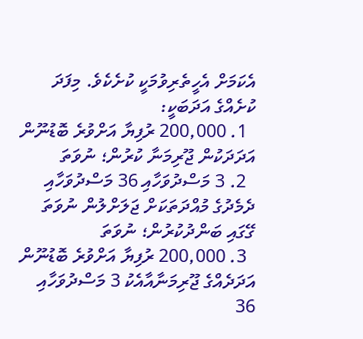އެކަމަށް އެހީތެރިވުމަކީ ކުށެކެވެ. މިފަދަ ކުށެއްގެ އަދަބަކީ:
  1. 200,000 ރުފިޔާ އަށްވުރެ ބޮޑުނޫން އަދަދަކުން ޖޫރިމަނާ ކުރުން؛ ނުވަތަ
  2. 3 މަސްދުވަހާއި 36 މަސްދުވަހާއި ދެމެދުގެ މުއްދަތަކަށް ޖަލަށްލުން ނުވަތަ ގޭގައި ބަންދުކުރުން؛ ނުވަތަ
  3. 200,000 ރުފިޔާ އަށްވުރެ ބޮޑުނޫން އަދަދެއްގެ ޖޫރިމަނާއާއެކު 3 މަސްދުވަހާއި 36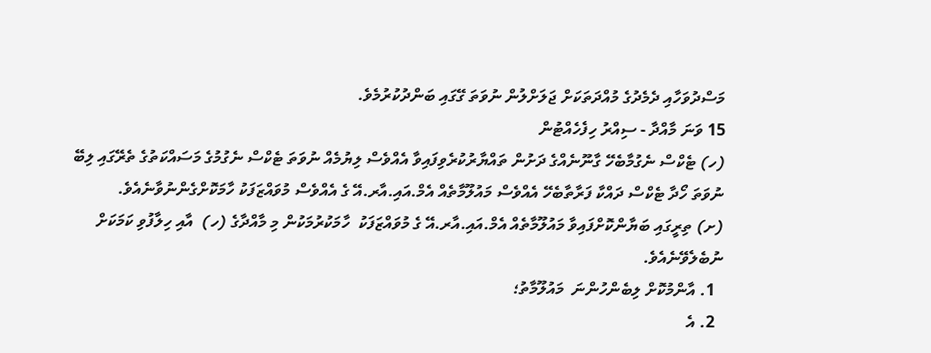މަސްދުވަހާއި ދެމެދުގެ މުއްދަތަކަށް ޖަލަށްލުން ނުވަތަ ގޭގައި ބަންދުކުރުމެވެ.
15 ވަނަ މާއްދާ - ސިއްރު ހިފެހެއްޓުން
(ހ) ޓެކްސް ނެގުމާބެހޭ ގާނޫނެއްގެ ދަށުން ތައްޔާރުކުރެވިފައިވާ އެއްވެސް ލިޔުމެއް ނުވަތަ ޓެކްސް ނެގުމުގެ މަސައްކަތުގެ ތެރޭގައި ލިބޭ ނުވަތަ ހޯދާ ޓެކްސް ދައްކާ ފަރާތާބެހޭ އެއްވެސް މައުލޫމާތެއް އެމް.އައި.އާރ.އޭ ގެ އެއްވެސް މުވައްޒަފަކު ހާމަކޮށްގެންނުވާނެއެވެ.
(ށ) ތިރީގައި ބަޔާންކޮށްފައިވާ މައުލޫމާތެއް އެމް.އައި.އާރ.އޭ ގެ މުވައްޒަފަކު  ހާމަކުރުމަކުން މި މާއްދާގެ (ހ)  އާއި ހިލާފުވި ކަމަކަށް ނުބެލެވޭނެއެވެ.
  1. އާންމުކޮށް ލިބެންހުންނަ  މައުލޫމާތު؛
  2. އެ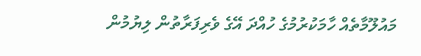މައުލޫމާތެއް ހާމަކުރުމުގެ ހުއްދަ އޭގެ ވެރިފަރާތުން ލިޔުމުން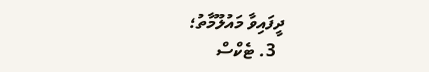ދީފައިވާ މައުލޫމާތު؛
  3. ޓެކްސް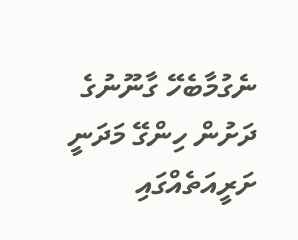ނެގުމާބެހޭ ގާނޫނުގެ ދަށުން ހިންގޭ މަދަނީ ށަރީއަތެއްގައި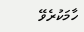ހާމަކުރެވޭ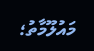މައުލޫމާތު؛